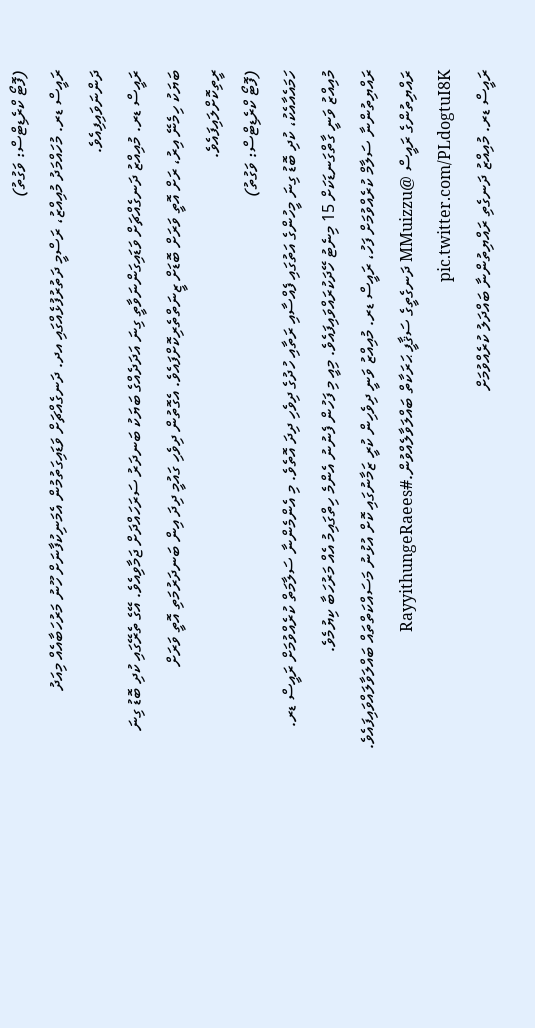(ފޮޓޯ ކްރެޑިޓްސް: ވަގުތު)
ރައީސް ޑރ. މުހައްމަދު މުއިއްޒު، ރަސްމީ ދަތުރުފުޅެއްގައި އދ. ދަނގެއްޗަށް ވަޑައިގަތުމުން އެމަނިކުފާނަށް ހޫނު މަރުހަބާއެއް މިއަދު ދަންނަވައިފިއެވެ.
ރައީސް ޑރ. މުއިއްޒު ދަނގެއްޗަށް ވަޑައިގަންނަވާތީ ގިނަ އަދަދެއްގެ ބަޔަކު ބަނދަރު ސަރަހައްދަށް ޖަމާވިއެވެ. އޭގެ ތެރޭގައި ކުދި ބޮޑު ގިނަ ބަޔަކު ހިމެނޭ އިރު، ރަށް އޮތީ ވަރަށް ބޮޑަށް ޒީނަތްތެރިކޮށްފައެވެ. އެގޮތުން ދިވެހި ގައުމީ ދިދަ އިން ބަނދަރުމަތި އޮތީ ވަރަށް ރީތިކޮށްލައިފައެވެ.
(ފޮޓޯ ކްރެޑިޓްސް: ވަގުތު)
ހަމައެއާއެކު، ކުދި ބޮޑު ގިނަ މީހުންގެ އަތުގައި ފެއްސާއި ރަތާއި ހުދުގެ ދިވެހި ދިދަ އޮތެވެ. މި އެންމެންނާ ސަލާމަތް ކުރެއްވުމަށް ރައީސް ޑރ. މުއިއްޒު ވަނީ ގާތްގަނޑަކަށް 15 މިނެޓު ހޭދަކުރައްވައިފައެވެ. މިއީ މި ފަހުން ފެނުނު އެންމެ ހިތްގައިމު އެއް މަރުހަބާ ކިޔުމެވެ.
ރައްޔިތުންނާ ސަލާމް ކުރެއްވުމަށް ފަހު، ރައީސް ޑރ. މުއިއްޒު ވަނީ ދިވެހިން ކުރީ ޒަމާނުގައި ކޮށް އުޅުނު މަސައްކަތްތައް ބައްލަވާލައްވައިފައެވެ.
ރައްޔިތުންގެ ރައީސް @MMuizzu ދަނގެތީގެ ސަޤާފީ ޙަރަކާތް ބައްލަވާލެއްވުން.#RayyithungeRaees pic.twitter.com/PLdogtuI8K
ރައީސް ޑރ. މުއިއްޒު ދަނގެތި ރައްޔިތުންނާ ބައްދަލު ކުރެއްވުމަށް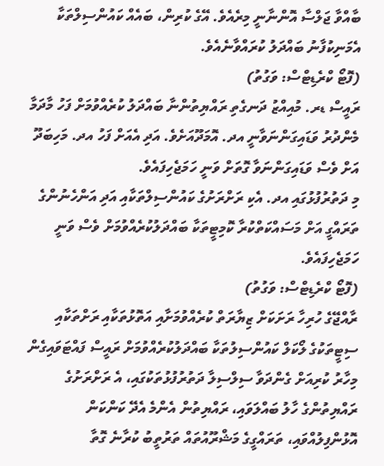ބާއްވާ ޖަލްސާ އޮންނާނީ މިރެއެވެ. އޭގެ ކުރިން، ބައެއް ކައުންސިލްތަކާ އެމަނިކުފާނު ބައްދަލު ކުރައްވާނެއެވެ.
(ފޮޓޯ ކްރެޑިޓްސް: ވަގުތު)
ރައީސް ޑރ. މުއިއްޒު ދަނގެތި ރައްޔިތުންނާ ބައްދަލު ކުރެއްވުމަށް ފަހު މާދަމާ މެންދުރު ވަޑައިގަންނަވާނީ އދ. އޮމަދޫއަށެވެ. އަދި އެއަށް ފަހު އދ. މަހިބަދޫ އަށް ވެސް ވަޑައިގަންނަވާ ގޮތަށް ވަނީ ހަމަޖެހިފައެވެ.
މި ދަތުރުފުޅުގައި އދ. އެކި ރަށްރަށުގެ ކައުންސިލްތަކާއި އަދި އަންހެނުންގެ ތަރައްގީ އަށް މަސައްކަތްކުރާ ކޮމިޓީތަކާ ބައްދަލުކުރެއްވުމަށް ވެސް ވަނީ ހަމަޖެހިފައެވެ.
(ފޮޓޯ ކްރެޑިޓްސް: ވަގުތު)
ރާއްޖޭގެ ހުރިހާ ރަށަކަށް ޒިޔާރަތް ކުރެއްވުމަށާއި އަތޮޅުތަކާއި ރަށްތަކާއި ސިޓީތަކުގެ ލޯކަލް ކައުންސިލުތަކާ ބައްދަލުކުރެއްވުމަށް ރައީސް ފައްޓަވައިގެން މިހާރު ކުރިއަށް ގެންދަވާ ސިލްސިލާ ދަތުރުފުޅުތަކުގައި، އެ ރަށްރަށުގެ ރައްޔިތުންގެ ހާލު ބައްލަވައި، ރައްޔިތުން އެންމެ އެދޭ ކަންކަން އޮޅުންފިލުއްވައި، ތަރައްގީގެ މަޝްރޫއުތައް ތަރުތީބު ކުރާނެ ގޮތާ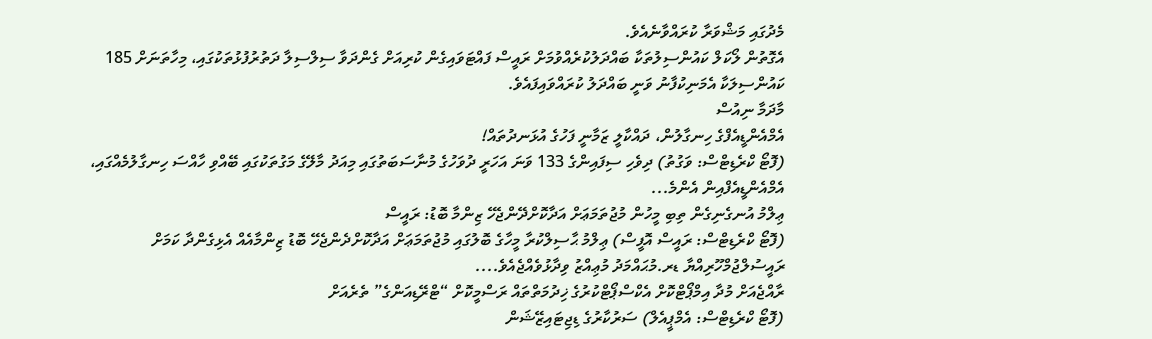މެދުގައި މަޝްވަރާ ކުރައްވާނެއެވެ.
އެގޮތުން ލޯކަލް ކައުންސިލުތަކާ ބައްދަލުކުރެއްވުމަށް ރައީސް ފައްޓަވައިގެން ކުރިއަށް ގެންދަވާ ސިލްސިލާ ދަތުރުފުޅުތަކުގައި، މިހާތަނަށް 185 ކައުންސިލަކާ އެމަނިކުފާނު ވަނީ ބައްދަލު ކުރައްވައިފައެވެ.
މާދަމާ ނިއުސް
އެމްއެންޑީއެފްގެ ހިނގާލުން، ދައްކާލީ ޒަމާނީ ފަހުގެ އުޅަނދުތައް!
(ފޮޓޯ ކްރެޑިޓްސް: ވަގުތު) ދިވެހި ސިފައިންގެ 133 ވަނަ އަހަރީ ދުވަހުގެ މުނާސަބަތުގައި މިއަދު މާލޭގެ މަގުތަކުގައި ބޭއްވި ހާއްސަ ހިނގާލުމެއްގައި، އެމްއެންޑީއެފްއިން އެންމެ...
ޢިލްމު އުނގެނިގެން ތިބި މީހުން މުޖުތަމަޢަށް އަދާކޮށްދޭންޖެހޭ ޒިންމާ ބޮޑު: ރައީސް
(ފޮޓޯ ކްރެޑިޓްސް: ރައީސް އޮފީސް) ޢިލްމު ޙާސިލްކުރާ މީހާގެ ބޮލުގައި މުޖުތަމަޢަށް އަދާކޮށްދެންޖެހޭ ބޮޑު ޒިންމާއެއް އެޅިގެންދާ ކަމަށް ރައީސުލްޖުމްހޫރިއްޔާ ޑރ.މުޙައްމަދު މުޢިއްޒު ވިދާޅުވެއްޖެއެވެ....
ރާއްޖެއަށް މުދާ އިމްޕޯޓްކޮށް އެކްސްޕޯޓްކުރުގެ ޚިދުމަތްތައް ރަސްމީކޮށް “ޓްރޭޑިއަންގެ” ތެރެއަށް
(ފޮޓޯ ކްރެޑިޓްސް: އެމްޕީއެލް) ސަރުކާރުގެ ޑިޖިޓައިޒޭޝަން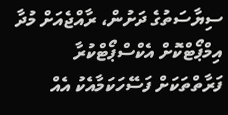ސިޔާސަތުގެ ދަށުން، ރާއްޖެއަށް މުދާ އިމްޕޯޓްކޮށް އެކްސްޕޯޓްކުރާ ފަރާތްތަކަށް ފަސޭހަކަމާއެކު އެއް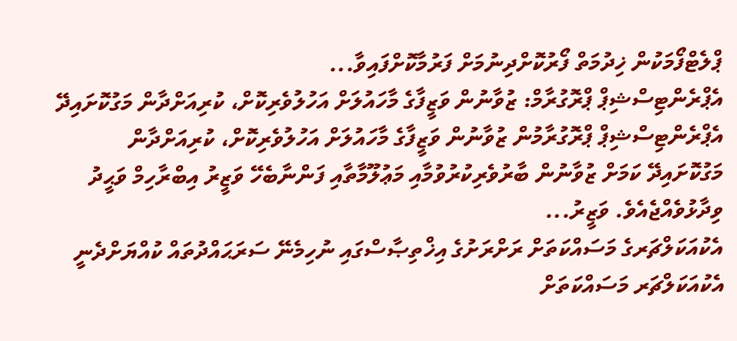ޕްލެޓްފޯމަކުން ޚިދުމަތް ފޯރުކޮށްދިނުމަށް ފަރުމާކޮށްފައިވާ...
އެޕްރެންޓިސްޝިޕް ޕްރޮގުރާމް: ޒުވާނުން ވަޒީފާގެ މާހައުލަށް އަހުލުވެރިކޮށް، ކުރިއަށްދާން މަގުކޮށައިދޭ
އެޕްރެންޓިސްޝިޕް ޕްރޮގުރާމުން ޒުވާނުން ވަޒީފާގެ މާހައުލަށް އަހުލުވެރިކޮށް، ކުރިއަށްދާން މަގުކޮށައިދޭ ކަމަށް ޒުވާނުން ބާރުވެރިކުރުވުމާއި މަޢުލޫމާތާއި ފަންނާބެހޭ ވަޒީރު އިބްރާހިމް ވަޙީދު ވިދާޅުވެއްޖެއެވެ. ވަޒީރު...
އެކުއަކަލްޗަރގެ މަސައްކަތަށް ރަށްރަށުގެ އިޚްތިޞާސްގައި ނުހިމެނޭ ސަރަޙައްދުތައް ކުއްޔަށްދެނީ
އެކުއަކަލްޗަރ މަސައްކަތަށް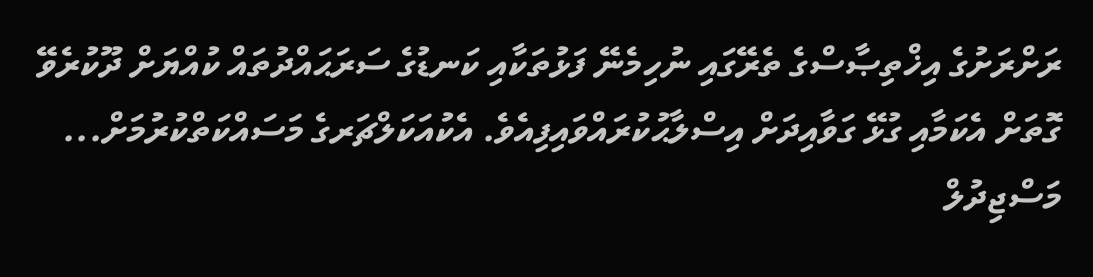ރަށްރަށުގެ އިޚްތިޞާސްގެ ތެރޭގައި ނުހިމެނޭ ފަޅުތަކާއި ކަނޑުގެ ސަރަޙައްދުތައް ކުއްޔަށް ދޫކުރެވޭ ގޮތަށް އެކަމާއި ގުޅޭ ގަވާއިދަށް އިސްލާޙުކުރައްވައިފިއެވެ. އެކުއަކަލްޗަރގެ މަސައްކަތްކުރުމަށް...
މަސްޖިދުލް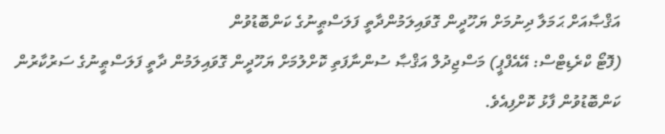އަޤްޞާއަށް ޙަމަލާ ދިނުމަށް ޔަހޫދީން ގޮވައިލަމުންދާތީ ފަލަސްޠީނުގެ ކަންބޮޑުވުން
(ފޮޓޯ ކްރެޑިޓްސް: އޭއެފްޕީ) މަސްޖިދުލް އަޤްޞާ ސުންނާފަތި ކޮށްލުމަށް ޔަހޫދީން ގޮވައިލަމުން ދާތީ ފަލަސްޠީނުގެ ސަރުކާރުން ކަންބޮޑުވުން ފާޅު ކޮށްފިއެވެ.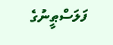ފަލަސްޠީނުގެ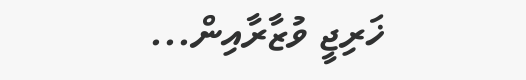ޚަރިޖީ ވުޒާރާއިން...